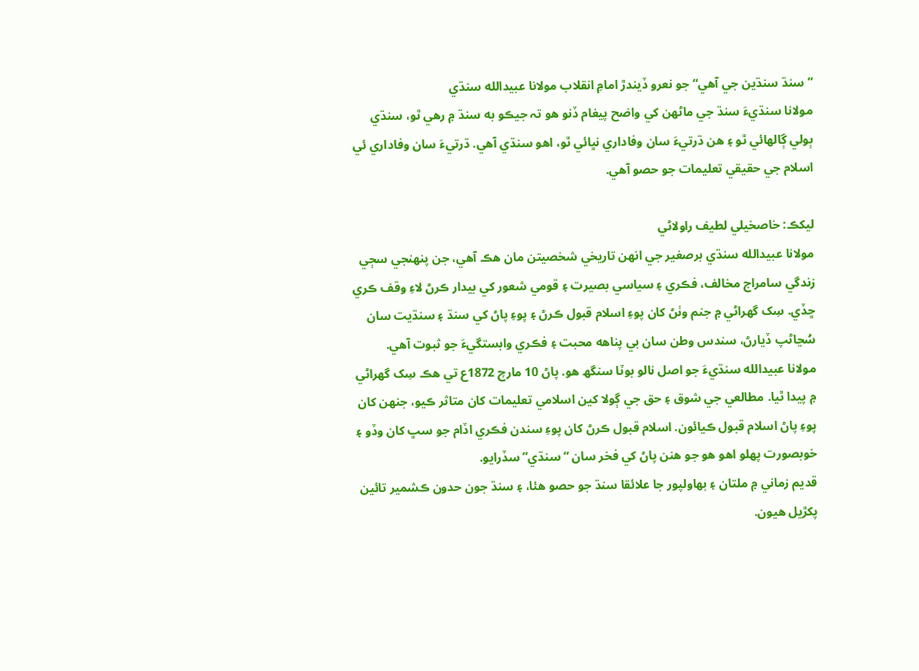”سنڌ سنڌين جي آھي“ جو نعرو ڏيندڙ امامِ انقلاب مولانا عبيدالله سنڌي
مولانا سنڌيءَ سنڌ جي ماڻھن کي واضح پيغام ڏنو ھو تہ جيڪو به سنڌ ۾ رھي ٿو، سنڌي ٻولي ڳالھائي ٿو ۽ ھن ڌرتيءَ سان وفاداري نڀائي ٿو، اھو سنڌي آھي. ڌرتيءَ سان وفاداري ئي اسلام جي حقيقي تعليمات جو حصو آھي.

ليکڪ: خاصخيلي لطيف راولاڻي
مولانا عبيدالله سنڌي برصغير جي انھن تاريخي شخصيتن مان ھڪ آھي، جن پنھنجي سڄي زندگي سامراج مخالف، فڪري ۽ سياسي بصيرت ۽ قومي شعور کي بيدار ڪرڻ لاءِ وقف ڪري ڇڏي. سِک گھراڻي ۾ جنم وٺڻ کان پوءِ اسلام قبول ڪرڻ ۽ پوءِ پاڻ کي سنڌ ۽ سنڌيت سان سُڃاڻپ ڏيارڻ، سندس وطن سان بي پناهه محبت ۽ فڪري وابستگيءَ جو ثبوت آھي.
مولانا عبيدالله سنڌيءَ جو اصل نالو بوٽا سنگھ ھو. پاڻ 10 مارچ 1872ع تي ھڪ سِک گھراڻي ۾ پيدا ٿيا. مطالعي جي شوق ۽ حق جي ڳولا کين اسلامي تعليمات کان متاثر ڪيو، جنھن کان پوءِ پاڻ اسلام قبول ڪيائون. اسلام قبول ڪرڻ کان پوءِ سندن فڪري اڏام جو سڀ کان وڏو ۽ خوبصورت پھلو اھو ھو جو ھنن پاڻ کي فخر سان “سنڌي” سڏرايو.
قديم زماني ۾ ملتان ۽ بهاولپور جا علائقا سنڌ جو حصو ھئا، ۽ سنڌ جون حدون ڪشمير تائين پکڙيل ھيون.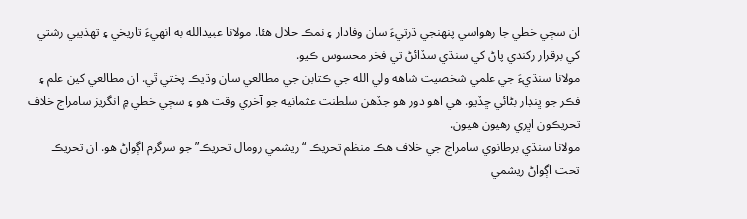ان سڄي خطي جا رھواسي پنھنجي ڌرتيءَ سان وفادار ۽ نمڪ حلال ھئا. مولانا عبيدالله به انهيءَ تاريخي ۽ تهذيبي رشتي کي برقرار رکندي پاڻ کي سنڌي سڏائڻ تي فخر محسوس ڪيو.
مولانا سنڌيءَ جي علمي شخصيت شاهه ولي الله جي ڪتابن جي مطالعي سان وڌيڪ پختي ٿي. ان مطالعي کين علم ۽ فڪر جو ڀنڊار بڻائي ڇڏيو. ھي اھو دور ھو جڏھن سلطنت عثمانيه جو آخري وقت ھو ۽ سڄي خطي ۾ انگريز سامراج خلاف تحريڪون اڀري رھيون ھيون.
مولانا سنڌي برطانوي سامراج جي خلاف ھڪ منظم تحريڪ “ريشمي رومال تحريڪ” جو سرگرم اڳواڻ ھو. ان تحريڪ تحت اڳواڻ ريشمي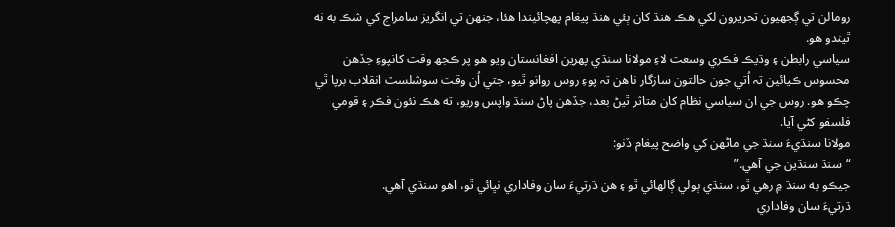رومالن تي ڳجھيون تحريرون لکي ھڪ ھنڌ کان ٻئي ھنڌ پيغام پهچائيندا هئا، جنهن تي انگريز سامراج کي شڪ به نه ٿيندو هو.
سياسي رابطن ۽ وڌيڪ فڪري وسعت لاءِ مولانا سنڌي پھرين افغانستان ويو ھو پر ڪجھ وقت کانپوءِ جڏھن محسوس ڪيائين تہ اُتي جون حالتون سازگار ناھن تہ پوءِ روس روانو ٿيو، جتي اُن وقت سوشلسٽ انقلاب برپا ٿي چڪو ھو. روس جي ان سياسي نظام کان متاثر ٿيڻ بعد، جڏھن پاڻ سنڌ واپس وريو، ته ھڪ نئون فڪر ۽ قومي فلسفو کڻي آيا.
مولانا سنڌيءَ سنڌ جي ماڻھن کي واضح پيغام ڏنو:
“سنڌ سنڌين جي آھي.”
جيڪو به سنڌ ۾ رھي ٿو، سنڌي ٻولي ڳالھائي ٿو ۽ ھن ڌرتيءَ سان وفاداري نڀائي ٿو، اھو سنڌي آھي.
ڌرتيءَ سان وفاداري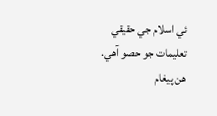ئي اسلام جي حقيقي تعليمات جو حصو آھي.
ھن پيغام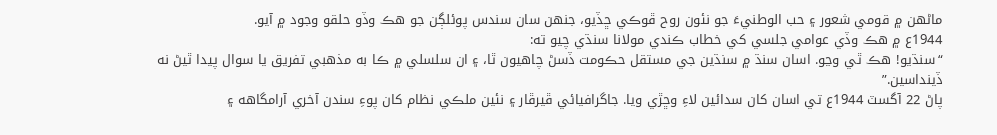ماڻھن ۾ قومي شعور ۽ حب الوطنيءَ جو نئون روح ڦوڪي ڇڏيو، جنھن سان سندس پوئلڳن جو ھڪ وڏو حلقو وجود ۾ آيو.
1944ع ۾ ھڪ وڏي عوامي جلسي کي خطاب ڪندي مولانا سنڌي چيو ته:
“سنڌيو! ھڪ ٿي وڃو. اسان سنڌ ۾ سنڌين جي مستقل حڪومت ڏسڻ چاھيون ٿا، ۽ ان سلسلي ۾ ڪا به مذھبي تفريق يا سوال پيدا ٿيڻ نه ڏينداسين.”
پاڻ 22 آگسٽ 1944ع تي اسان کان سدائين لاءِ وڇڙي ويا. جاگرافيائي ڦيرڦار ۽ نئين ملڪي نظام کان پوءِ سندن آخري آرامگاهه ۽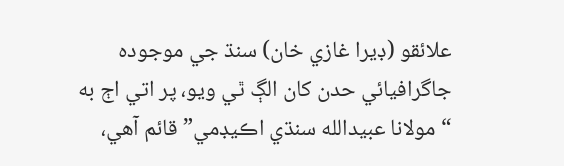علائقو (ڊيرا غازي خان) سنڌ جي موجوده جاگرافيائي حدن کان الڳ ٿي ويو، پر اتي اڄ به “مولانا عبيدالله سنڌي اڪيڊمي” قائم آھي،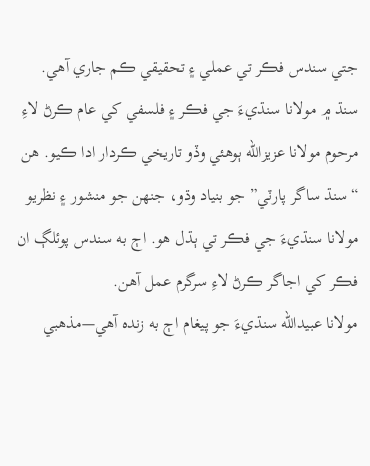جتي سندس فڪر تي عملي ۽ تحقيقي ڪم جاري آھي.
سنڌ ۾ مولانا سنڌيءَ جي فڪر ۽ فلسفي کي عام ڪرڻ لاءِ مرحوم مولانا عزيزالله ٻوھئي وڏو تاريخي ڪردار ادا ڪيو. ھن “سنڌ ساگر پارٽي” جو بنياد وڌو، جنھن جو منشور ۽ نظريو مولانا سنڌيءَ جي فڪر تي ٻڌل ھو. اڄ به سندس پوئلڳ ان فڪر کي اجاگر ڪرڻ لاءِ سرگرم عمل آھن.
مولانا عبيدالله سنڌيءَ جو پيغام اڄ به زنده آھي—مذھبي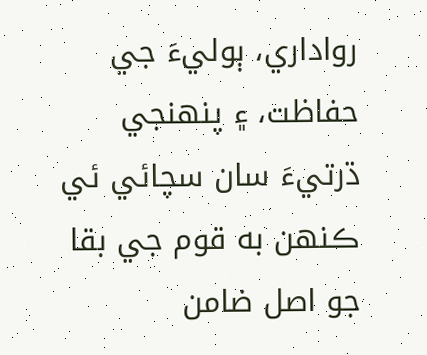رواداري، ٻوليءَ جي حفاظت، ۽ پنھنجي ڌرتيءَ سان سچائي ئي ڪنهن به قوم جي بقا جو اصل ضامن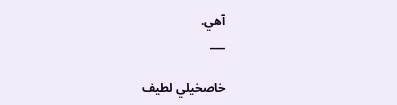آهي.
___

خاصخيلي لطيف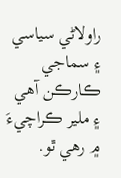راولاڻي سياسي ۽ سماجي ڪارڪن آھي ۽ ملير ڪراچيءَ ۾ رھي ٿو.